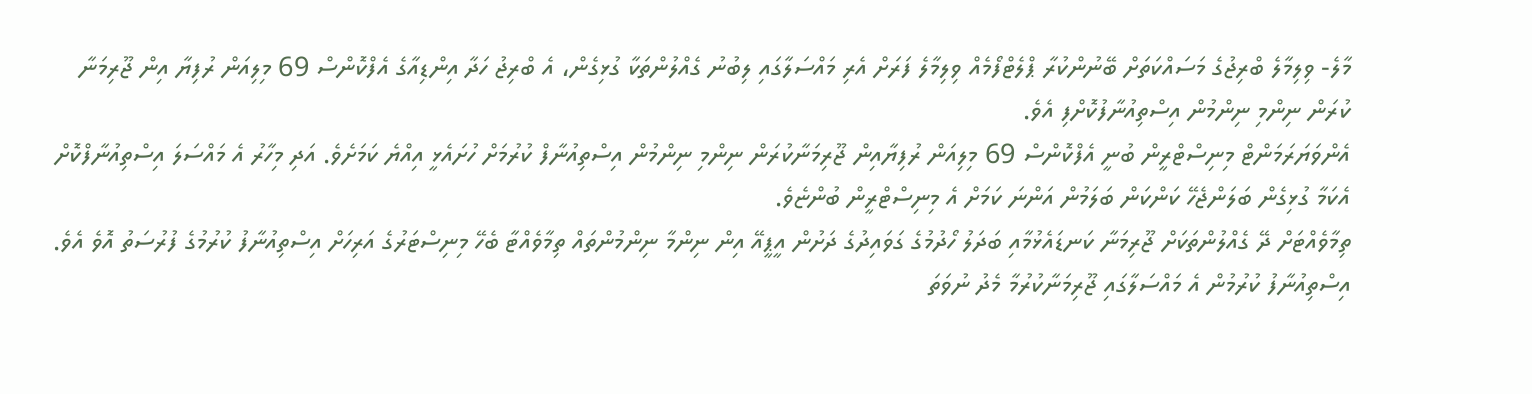މާލެ- ވިލިމާލެ ބްރިޖުގެ މަސައްކަތަށް ބޭނުންކުރާ ޕްލެޓްފޯމެއް ވިލިމާލެ ފަރަށް އެރި މައްސަލާގައި ލިބުނު ގެއްލުންތަކާ ގުޅިގެން، އެ ބްރިޖު ހަދާ އިންޑިއާގެ އެފްކޮންސް 69 މިލިއަން ރުފިޔާ އިން ޖޫރިމަނާ ކުރަން ނިންމި ނިންމުން އިސްތިއުނާފުކޮށްފި އެވެ.
އެންވަޔަރަމަންޓް މިނިސްޓްރީން ބުނީ އެފްކޮންސް 69 މިލިއަން ރުފިޔާއިން ޖޫރިމަނާކުރަން ނިންމި ނިންމުން އިސްތިއުނާފް ކުރުމަށް ހުށައެޅީ އިއްޔެ ކަމަށެވެ. އަދި މިހާރު އެ މައްސަލަ އިސްތިއުނާފްކޮށް އެކަމާ ގުޅިގެން ބަލަންޖެހޭ ކަންކަން ބަލަމުން އަންނަ ކަމަށް އެ މިނިސްޓްރީން ބުންޏެވެ.
ތިމާވެއްޓަށް ދޭ ގެއްލުންތަކަށް ޖޫރިމަނާ ކަނޑައެޅުމާއި ބަދަލު ހޯދުމުގެ ގަވައިދުގެ ދަށުން އީޕީއޭ އިން ނިންމާ ނިންމުންތައް ތިމާވެއްޓާ ބެހޭ މިނިސްޓަރުގެ އަރިހަށް އިސްތިއުނާފު ކުރުމުގެ ފުރުސަތު އޮވެ އެވެ.
އިސްތިއުނާފު ކުރުމުން އެ މައްސަލާގައި ޖޫރިމަނާކުރުމާ މެދު ނުވަތަ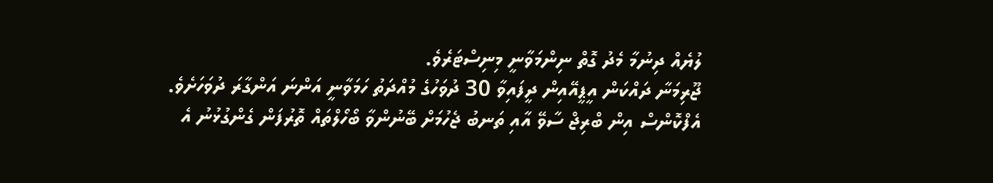ލުޔެއް ދިނުމާ މެދު ގޮތް ނިންމަވާނީ މިނިސްޓަރެވެ.
ޖޫރިމަނާ ދައްކަން އީޕީއޭއިން ދީފައިވާ 30 ދުވަހުގެ މުއްދަތު ހަމަވާނީ އަންނަ އަންގާރަ ދުވަހަށެވެ.
އެފްކޮންސް އިން ބްރިޖް ސާވޭ އާއި ތަނބު ޖެހުމަށް ބޭނުންވާ ބޯހޯލްތައް ތޮރުފަން ގެންގުޅުނު އެ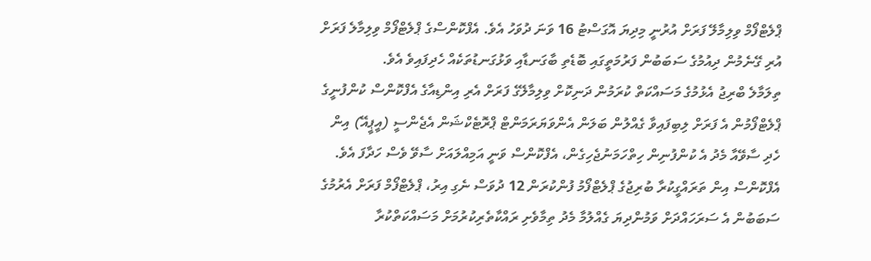ޕްލެޓްފޯމް ވިލިމާލޭ ފަރަށް އުރުނީ މިދިޔަ އޮގަސްޓު 16 ވަނަ ދުވަހު އެވެ. އެފްކޮންސްގެ ޕްލެޓްފޯމް ވިލިމާލެ ފަރަށް އުރި ގޭނެމުން ދިއުމުގެ ސަބަބުން ފަރުމަތީގައި ބޮޑެތި ބާގަނޑާއި ވަޅުގަނޑުތަކެއް ހެދިފައިވެ އެވެ.
ތިލަމާލެ ބްރިޖު އެޅުމުގެ މަސައްކަތް ކުރަމުން ދަނިކޮށް ވިލިމާލޭގެ ފަރަށް އެރި އިންޑިއާގެ އެފްކޮންސް ކުންފުނީގެ ޕްލެޓްފޯމުން އެ ފަރަށް ލިބިފައިވާ ގެއްލުން ބަލަން އެންވަޔަރަމަންޓް ޕްރޮޓެކްޝަން އެޖެންސީ (އީޕީއޭ) އިން ހެދި ސާވޭއާ މެދު އެ ކުންފުނިން ހިތްހަމަނުޖެހިގެން، އެފްކޮންސް ވަނީ އަމިއްލައަށް ސާވޭ ވެސް ހަދާފަ އެވެ.
އެފްކޮންސް އިން ތަރައްގީކުރާ ބުރިޖުގެ ޕްލެޓްފޯމު ފުންކުރަން 12 ދުވަސް ނެގި އިރު، ޕްލެޓްފޯމް ފަރަށް އެރުމުގެ ސަބަބުން އެ ސަރަހައްދަށް ވަމުންދިޔަ ގެއްލުމާ މެދު ތިމާވެށި ރައްކާތެރިކުރުމަށް މަސައްކަތްކުރާ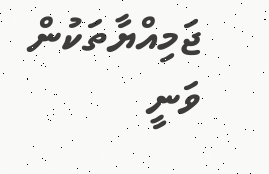ޖަމިއްޔާތަކުން ވަނީ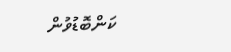ކަންބޮޑުވުން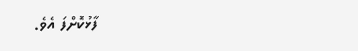ފާޅުކޮށްފަ އެވެ.